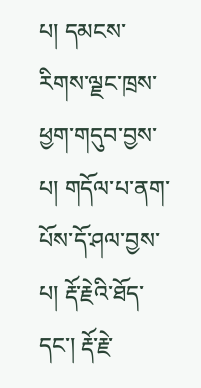པ། དམངས་རིགས་ལྗང་ཁྲས་ཕྱག་གདུབ་བྱས་པ། གདོལ་པ་ནག་པོས་དོ་ཤལ་བྱས་པ། རྡོ་རྗེའི་ཐོད་དང་། རྡོ་རྗེ་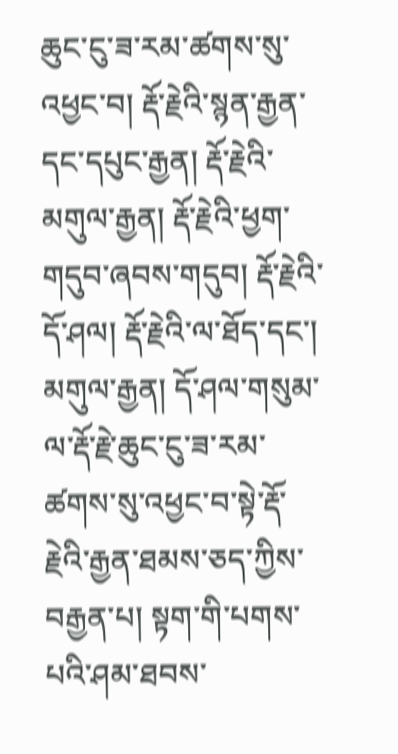ཆུང་ངུ་ཟ་རམ་ཚགས་སུ་འཕྱང་བ། རྡོ་རྗེའི་སྙན་རྒྱན་དང་དཔུང་རྒྱན། རྡོ་རྗེའི་མགུལ་རྒྱན། རྡོ་རྗེའི་ཕྱག་གདུབ་ཞབས་གདུབ། རྡོ་རྗེའི་དོ་ཤལ། རྡོ་རྗེའི་ལ་ཐོད་དང་། མགུལ་རྒྱན། དོ་ཤལ་གསུམ་ལ་རྡོ་རྗེ་ཆུང་ངུ་ཟ་རམ་ཚགས་སུ་འཕྱང་བ་སྟེ་རྡོ་རྗེའི་རྒྱན་ཐམས་ཅད་ཀྱིས་བརྒྱན་པ། སྟག་གི་པགས་པའི་ཤམ་ཐབས་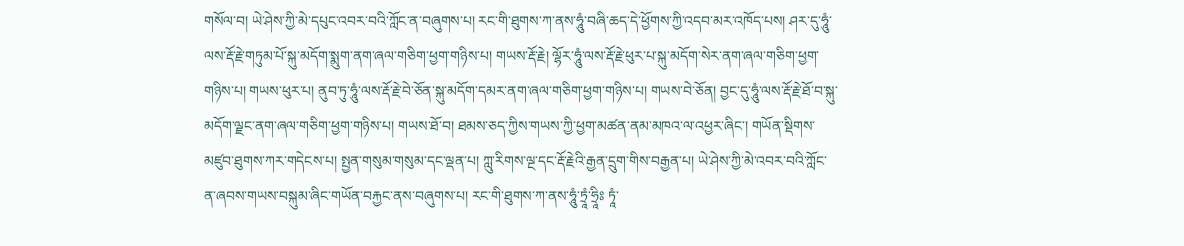གསོལ་བ། ཡེ་ཤེས་ཀྱི་མེ་དཔུང་འབར་བའི་ཀློང་ན་བཞུགས་པ། རང་གི་ཐུགས་ཀ་ནས་ཧཱུཾ་བཞི་ཆད་དེ་ཕྱོགས་ཀྱི་འདབ་མར་འཁོད་པས། ཤར་དུ་ཧཱུཾ་ལས་རྡོ་རྗེ་གཏུམ་པོ་སྐུ་མདོག་སྨུག་ནག་ཞལ་གཅིག་ཕྱག་གཉིས་པ། གཡས་རྡོ་རྗེ། ལྷོར་ཧཱུཾ་ལས་རྡོ་རྗེ་ཕུར་པ་སྐུ་མདོག་སེར་ནག་ཞལ་གཅིག་ཕྱག་གཉིས་པ། གཡས་ཕུར་པ། ནུབ་ཏུ་ཧཱུཾ་ལས་རྡོ་རྗེ་བེ་ཅོན་སྐུ་མདོག་དམར་ནག་ཞལ་གཅིག་ཕྱག་གཉིས་པ། གཡས་བེ་ཅོན། བྱང་དུ་ཧཱུཾ་ལས་རྡོ་རྗེ་ཐོ་བ་སྐུ་མདོག་ལྗང་ནག་ཞལ་གཅིག་ཕྱག་གཉིས་པ། གཡས་ཐོ་བ། ཐམས་ཅད་ཀྱིས་གཡས་ཀྱི་ཕྱག་མཚན་ནམ་མཁའ་ལ་འཕྱར་ཞིང་། གཡོན་སྡིགས་མཛུབ་ཐུགས་ཀར་གདེངས་པ། སྤྱན་གསུམ་གསུམ་དང་ལྡན་པ། ཀླུ་རིགས་ལྔ་དང་རྡོ་རྗེའི་རྒྱན་དྲུག་གིས་བརྒྱན་པ། ཡེ་ཤེས་ཀྱི་མེ་འབར་བའི་ཀློང་ན་ཞབས་གཡས་བསྐུམ་ཞིང་གཡོན་བརྐྱང་ནས་བཞུགས་པ། རང་གི་ཐུགས་ཀ་ནས་ཧཱུཾ་ཏྲཱཾ་ཧྲཱིཿ ཏཱཾ་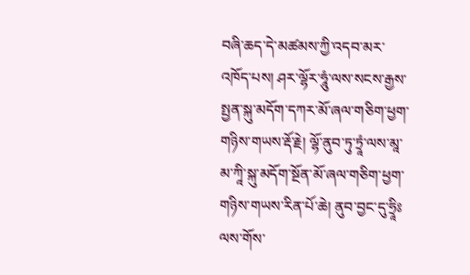བཞི་ཆད་དེ་མཚམས་ཀྱི་འདབ་མར་འཁོད་པས། ཤར་ལྷོར་ཧཱུཾ་ལས་སངས་རྒྱས་སྤྱན་སྐུ་མདོག་དཀར་མོ་ཞལ་གཅིག་ཕྱག་གཉིས་གཡས་རྡོ་རྗེ། ལྷོ་ནུབ་ཏུ་ཏྲཱཾ་ལས་མཱ་མ་ཀཱི་སྐུ་མདོག་སྔོན་མོ་ཞལ་གཅིག་ཕྱག་གཉིས་གཡས་རིན་པོ་ཆེ། ནུབ་བྱང་དུ་ཧྲཱིཿ ལས་གོས་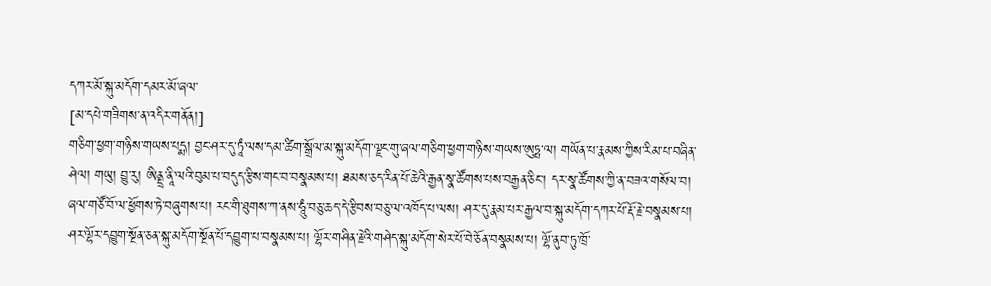དཀར་མོ་སྐུ་མདོག་དམར་མོ་ཞལ་
[མ་དཔེ་གཟིགས་ན་འདིར་གནོན།]
གཅིག་ཕྱག་གཉིས་གཡས་པདྨ། བྱང་ཤར་དུ་ཏཱཾ་ལས་དམ་ཚིག་སྒྲོལ་མ་སྐུ་མདོག་ལྗང་གུ་ཞལ་གཅིག་ཕྱག་གཉིས་གཡས་ཨུཏྤ་ལ། གཡོན་པ་རྣམས་ཀྱིས་རིམ་པ་བཞིན་ཤེལ། གཡུ། བྱུ་རུ། ཨིནྡྲ་ནཱི་ལའི་བུམ་པ་བདུད་རྩིས་གང་བ་བསྣམས་པ། ཐམས་ཅད་རིན་པོ་ཆེའི་རྒྱན་སྣ་ཚོགས་པས་བརྒྱན་ཅིང་། དར་སྣ་ཚོགས་ཀྱི་ན་བཟའ་གསོལ་བ། ཞལ་གཙོ་བོ་ལ་ཕྱོགས་ཏེ་བཞུགས་པ། རང་གི་ཐུགས་ཀ་ནས་ཧཱུཾ་བཅུ་ཆད་དེ་རྩིབས་བཅུ་ལ་འཁོད་པ་ལས། ཤར་དུ་རྣམ་པར་རྒྱལ་བ་སྐུ་མདོག་དཀར་པོ་རྡོ་རྗེ་བསྣམས་པ། ཤར་ལྷོར་དབྱུག་སྔོན་ཅན་སྐུ་མདོག་སྔོན་པོ་དབྱུག་པ་བསྣམས་པ། ལྷོར་གཤིན་རྗེའི་གཤེད་སྐུ་མདོག་སེར་པོ་བེ་ཅོན་བསྣམས་པ། ལྷོ་ནུབ་ཏུ་ཁྲོ་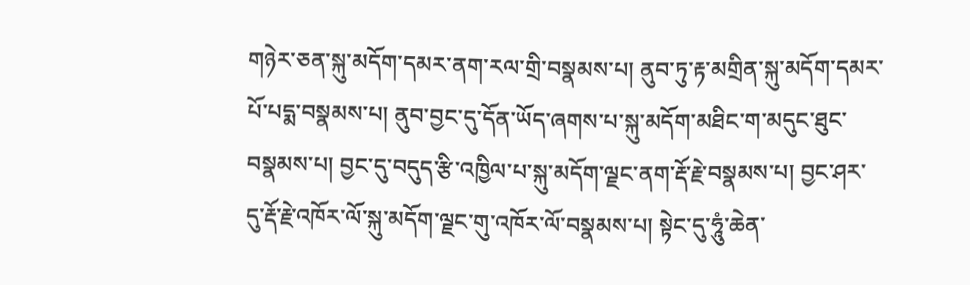གཉེར་ཅན་སྐུ་མདོག་དམར་ནག་རལ་གྲི་བསྣམས་པ། ནུབ་ཏུ་རྟ་མགྲིན་སྐུ་མདོག་དམར་པོ་པདྨ་བསྣམས་པ། ནུབ་བྱང་དུ་དོན་ཡོད་ཞགས་པ་སྐུ་མདོག་མཐིང་ག་མདུང་ཐུང་བསྣམས་པ། བྱང་དུ་བདུད་རྩི་འཁྱིལ་པ་སྐུ་མདོག་ལྗང་ནག་རྡོ་རྗེ་བསྣམས་པ། བྱང་ཤར་དུ་རྡོ་རྗེ་འཁོར་ལོ་སྐུ་མདོག་ལྗང་གུ་འཁོར་ལོ་བསྣམས་པ། སྟེང་དུ་ཧཱུཾ་ཆེན་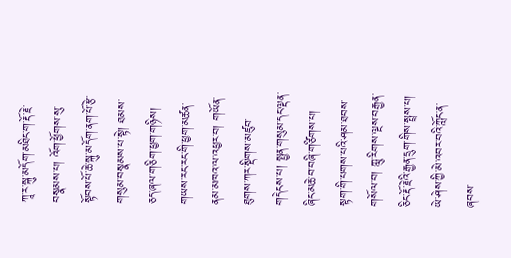ཀཱ་ར་སྐུ་མདོག་མཐིང་ག་རྡོ་རྗེ་བསྣམས་པ། འོག་ཕྱོགས་སུ་སྟོབས་པོ་ཆེ་སྐུ་མདོག་ནག་པོ་རྩེ་གསུམ་བསྣམས་པ་སྟེ། ཐམས་ཅད་ཞལ་གཅིག་ཕྱག་གཉིས། གཡས་རང་རང་གི་ཕྱག་མཚན་ནམ་མཁའ་ལ་འཕྱར་བ། གཡོན་ཐུགས་ཀར་སྡིགས་མཛུབ་གདེངས་པ། སྤྱན་གསུམ་དང་ལྡན་ཞིང་མཆེ་བ་བཞི་གཙིགས་པ། སྟག་གི་པགས་པའི་ཤམ་ཐབས་གསོལ་བ། ཀླུ་རིགས་ལྔས་བརྒྱན་ཅིང་རྡོ་རྗེའི་རྒྱན་དྲུག་གིས་སྤྲས་པ། ཡེ་ཤེས་ཀྱི་མེ་འབར་བའི་ཀློང་ན་ཞབས་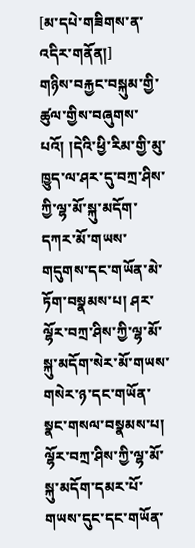[མ་དཔེ་གཟིགས་ན་འདིར་གནོན།]
གཉིས་བརྐྱང་བསྐུམ་གྱི་ཚུལ་གྱིས་བཞུགས་པའོ། །དེའི་ཕྱི་རིམ་གྱི་མུ་ཁྱུད་ལ་ཤར་དུ་བཀྲ་ཤིས་ཀྱི་ལྷ་མོ་སྐུ་མདོག་དཀར་མོ་གཡས་གདུགས་དང་གཡོན་མེ་ཏོག་བསྣམས་པ། ཤར་ལྷོར་བཀྲ་ཤིས་ཀྱི་ལྷ་མོ་སྐུ་མདོག་སེར་མོ་གཡས་གསེར་ཉ་དང་གཡོན་སྣང་གསལ་བསྣམས་པ། ལྷོར་བཀྲ་ཤིས་ཀྱི་ལྷ་མོ་སྐུ་མདོག་དམར་པོ་གཡས་དུང་དང་གཡོན་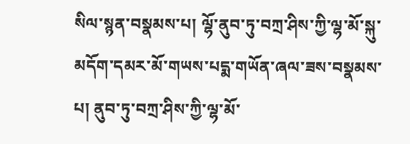སིལ་སྙན་བསྣམས་པ། ལྷོ་ནུབ་ཏུ་བཀྲ་ཤིས་ཀྱི་ལྷ་མོ་སྐུ་མདོག་དམར་མོ་གཡས་པདྨ་གཡོན་ཞལ་ཟས་བསྣམས་པ། ནུབ་ཏུ་བཀྲ་ཤིས་ཀྱི་ལྷ་མོ་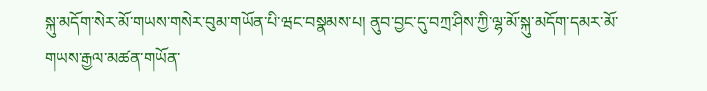སྐུ་མདོག་སེར་མོ་གཡས་གསེར་བུམ་གཡོན་པི་ཝང་བསྣམས་པ། ནུབ་བྱང་དུ་བཀྲ་ཤིས་ཀྱི་ལྷ་མོ་སྐུ་མདོག་དམར་མོ་གཡས་རྒྱལ་མཚན་གཡོན་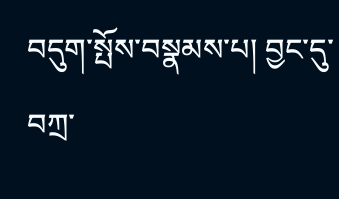བདུག་སྤོས་བསྣམས་པ། བྱང་དུ་བཀྲ་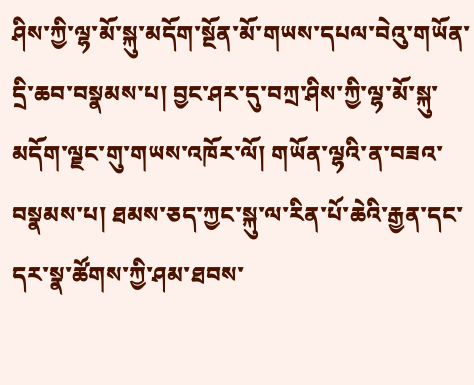ཤིས་ཀྱི་ལྷ་མོ་སྐུ་མདོག་སྔོན་མོ་གཡས་དཔལ་བེའུ་གཡོན་དྲི་ཆབ་བསྣམས་པ། བྱང་ཤར་དུ་བཀྲ་ཤིས་ཀྱི་ལྷ་མོ་སྐུ་མདོག་ལྗང་གུ་གཡས་འཁོར་ལོ། གཡོན་ལྷའི་ན་བཟའ་བསྣམས་པ། ཐམས་ཅད་ཀྱང་སྐུ་ལ་རིན་པོ་ཆེའི་རྒྱན་དང་དར་སྣ་ཚོགས་ཀྱི་ཤམ་ཐབས་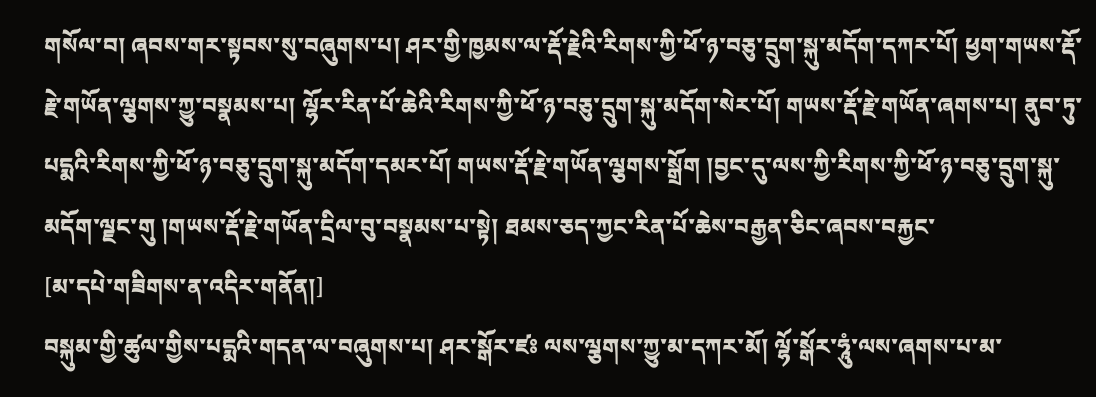གསོལ་བ། ཞབས་གར་སྟབས་སུ་བཞུགས་པ། ཤར་གྱི་ཁྱམས་ལ་རྡོ་རྗེའི་རིགས་ཀྱི་ཕོ་ཉ་བཅུ་དྲུག་སྐུ་མདོག་དཀར་པོ། ཕྱག་གཡས་རྡོ་རྗེ་གཡོན་ལྕགས་ཀྱུ་བསྣམས་པ། ལྷོར་རིན་པོ་ཆེའི་རིགས་ཀྱི་ཕོ་ཉ་བཅུ་དྲུག་སྐུ་མདོག་སེར་པོ། གཡས་རྡོ་རྗེ་གཡོན་ཞགས་པ། ནུབ་ཏུ་པདྨའི་རིགས་ཀྱི་ཕོ་ཉ་བཅུ་དྲུག་སྐུ་མདོག་དམར་པོ། གཡས་རྡོ་རྗེ་གཡོན་ལྕགས་སྒྲོག །བྱང་དུ་ལས་ཀྱི་རིགས་ཀྱི་ཕོ་ཉ་བཅུ་དྲུག་སྐུ་མདོག་ལྗང་གུ །གཡས་རྡོ་རྗེ་གཡོན་དྲིལ་བུ་བསྣམས་པ་སྟེ། ཐམས་ཅད་ཀྱང་རིན་པོ་ཆེས་བརྒྱན་ཅིང་ཞབས་བརྐྱང་
[མ་དཔེ་གཟིགས་ན་འདིར་གནོན།]
བསྐུམ་གྱི་ཚུལ་གྱིས་པདྨའི་གདན་ལ་བཞུགས་པ། ཤར་སྒོར་ཛཿ ལས་ལྕགས་ཀྱུ་མ་དཀར་མོ། ལྷོ་སྒོར་ཧཱུཾ་ལས་ཞགས་པ་མ་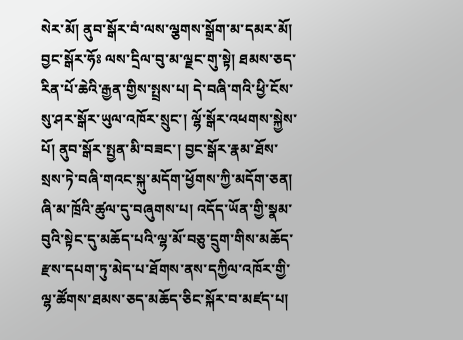སེར་མོ། ནུབ་སྒོར་བཾ་ལས་ལྕགས་སྒྲོག་མ་དམར་མོ། བྱང་སྒོར་ཧོཿ ལས་དྲིལ་བུ་མ་ལྗང་གུ་སྟེ། ཐམས་ཅད་རིན་པོ་ཆེའི་རྒྱན་གྱིས་སྤྲས་པ། དེ་བཞི་གའི་ཕྱི་ངོས་སུ་ཤར་སྒོར་ཡུལ་འཁོར་སྲུང་། ལྷོ་སྒོར་འཕགས་སྐྱེས་པོ། ནུབ་སྒོར་སྤྱན་མི་བཟང་། བྱང་སྒོར་རྣམ་ཐོས་སྲས་ཏེ་བཞི་གའང་སྐུ་མདོག་ཕྱོགས་ཀྱི་མདོག་ཅན། ཞི་མ་ཁྲོའི་ཚུལ་དུ་བཞུགས་པ། འདོད་ཡོན་གྱི་སྣམ་བུའི་སྟེང་དུ་མཆོད་པའི་ལྷ་མོ་བཅུ་དྲུག་གིས་མཆོད་རྫས་དཔག་ཏུ་མེད་པ་ཐོགས་ནས་དཀྱིལ་འཁོར་གྱི་ལྷ་ཚོགས་ཐམས་ཅད་མཆོད་ཅིང་སྐོར་བ་མཛད་པ།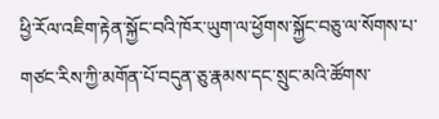ཕྱི་རོལ་འཇིག་རྟེན་སྐྱོང་བའི་ཁོར་ཡུག་ལ་ཕྱོགས་སྐྱོང་བཅུ་ལ་སོགས་པ་གཙང་རིས་ཀྱི་མགོན་པོ་བདུན་ཅུ་རྣམས་དང་སྲུང་མའི་ཚོགས་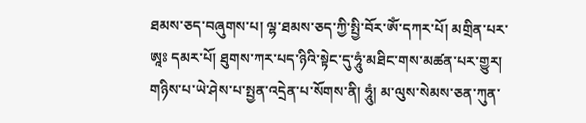ཐམས་ཅད་བཞུགས་པ། ལྷ་ཐམས་ཅད་ཀྱི་སྤྱི་བོར་ཨོཾ་དཀར་པོ། མགྲིན་པར་ཨཱཿ དམར་པོ། ཐུགས་ཀར་པད་ཉིའི་སྟེང་དུ་ཧཱུཾ་མཐིང་གས་མཚན་པར་གྱུར། གཉིས་པ་ཡེ་ཤེས་པ་སྤྱན་འདྲེན་པ་སོགས་ནི། ཧཱུཾ། མ་ལུས་སེམས་ཅན་ཀུན་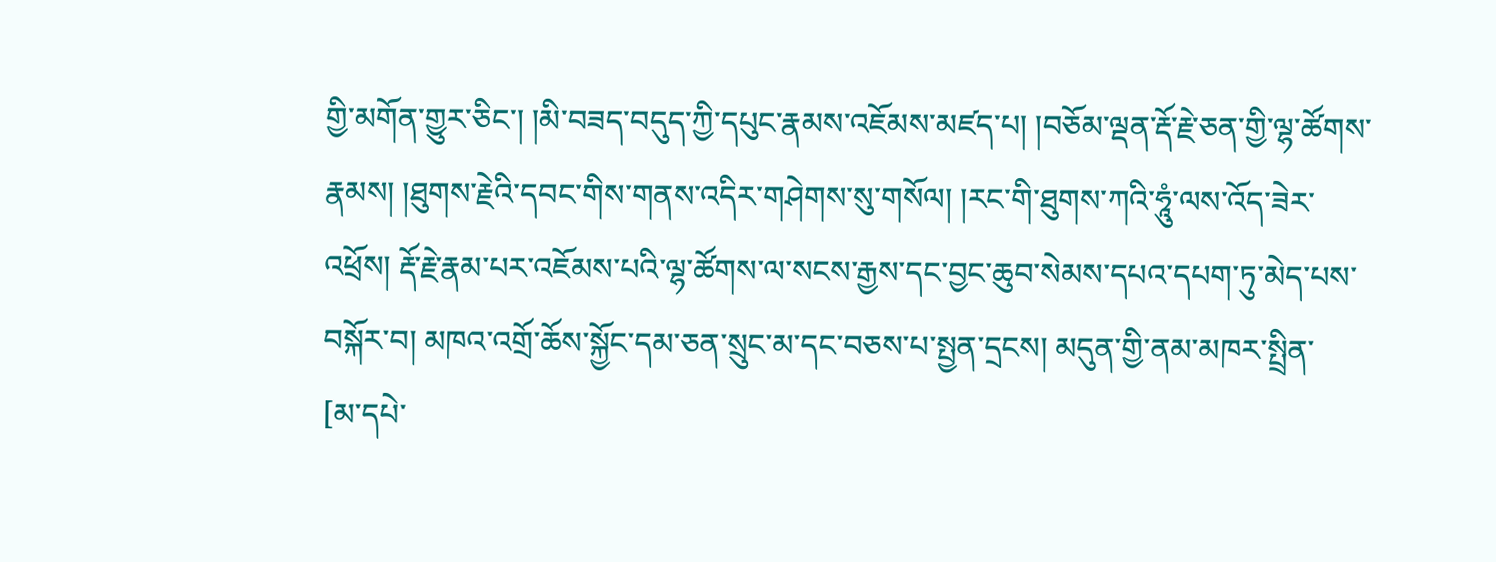གྱི་མགོན་གྱུར་ཅིང་། །མི་བཟད་བདུད་ཀྱི་དཔུང་རྣམས་འཇོམས་མཛད་པ། །བཅོམ་ལྡན་རྡོ་རྗེ་ཅན་གྱི་ལྷ་ཚོགས་རྣམས། །ཐུགས་རྗེའི་དབང་གིས་གནས་འདིར་གཤེགས་སུ་གསོལ། །རང་གི་ཐུགས་ཀའི་ཧཱུཾ་ལས་འོད་ཟེར་འཕྲོས། རྡོ་རྗེ་རྣམ་པར་འཇོམས་པའི་ལྷ་ཚོགས་ལ་སངས་རྒྱས་དང་བྱང་ཆུབ་སེམས་དཔའ་དཔག་ཏུ་མེད་པས་བསྐོར་བ། མཁའ་འགྲོ་ཆོས་སྐྱོང་དམ་ཅན་སྲུང་མ་དང་བཅས་པ་སྤྱན་དྲངས། མདུན་གྱི་ནམ་མཁར་སྤྲིན་
[མ་དཔེ་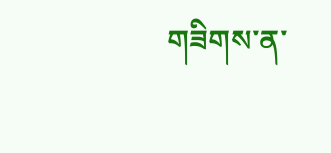གཟིགས་ན་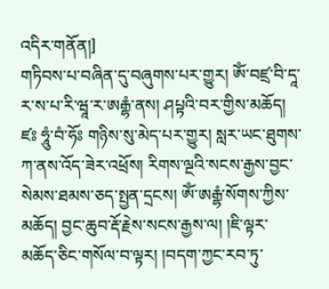འདིར་གནོན།]
གཏིབས་པ་བཞིན་དུ་བཞུགས་པར་གྱུར། ཨོཾ་བཛྲ་བི་དཱ་ར་ས་པ་རི་ཝཱ་ར་ཨརྒྷཾ་ནས། ཤཔྟའི་བར་གྱིས་མཆོད། ཛཿ ཧཱུཾ་བཾ་ཧོཿ གཉིས་སུ་མེད་པར་གྱུར། སླར་ཡང་ཐུགས་ཀ་ནས་འོད་ཟེར་འཕྲོས། རིགས་ལྔའི་སངས་རྒྱས་བྱང་སེམས་ཐམས་ཅད་སྤྱན་དྲངས། ཨོཾ་ཨརྒྷཾ་སོགས་ཀྱིས་མཆོད། བྱང་ཆུབ་རྡོ་རྗེས་སངས་རྒྱས་ལ། །ཇི་ལྟར་མཆོད་ཅིང་གསོལ་བ་ལྟར། །བདག་ཀྱང་རབ་ཏུ་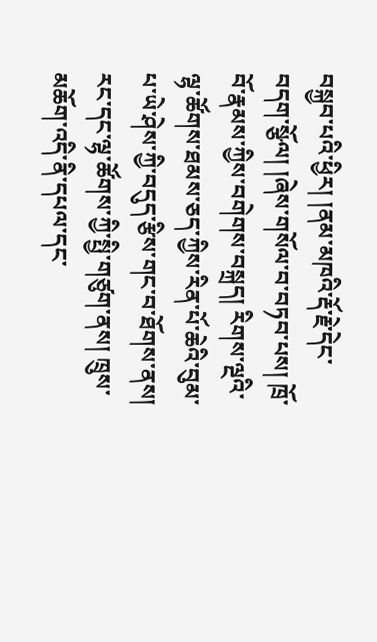བསྐྱབ་པའི་ཕྱིར། །ནམ་མཁའི་རྡོ་རྗེ་དེང་བདག་སྩོལ། །ཞེས་གསོལ་བ་བཏབ་པས། ཁྲོ་བོ་རྣམས་ཀྱིས་བགེགས་བསྐྲད། རིགས་ལྔའི་ལྷ་ཚོགས་ཐམས་ཅད་ཀྱིས་རིན་པོ་ཆེའི་བུམ་པ་ཡེ་ཤེས་ཀྱི་བདུད་རྩིས་གང་བ་ཐོགས་ནས། རང་དང་ལྷ་ཚོགས་ཀྱི་སྤྱི་གཙུག་ནས། ཁྲུས་མཆོག་འདི་ནི་དཔལ་དང་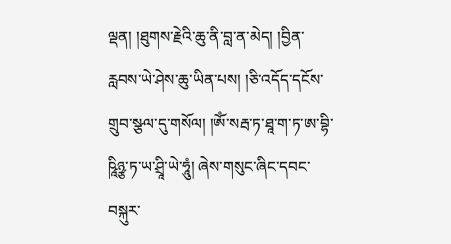ལྡན། །ཐུགས་རྗེའི་ཆུ་ནི་བླ་ན་མེད། །བྱིན་རླབས་ཡེ་ཤེས་ཆུ་ཡིན་པས། །ཅི་འདོད་དངོས་གྲུབ་སྩལ་དུ་གསོལ། །ཨོཾ་སརྦ་ཏ་ཐཱ་ག་ཏ་ཨ་བྷི་ཥཱིཉྩ་ཏ་ཡ་ཤྲཱི་ཡེ་ཧཱུཾ། ཞེས་གསུང་ཞིང་དབང་བསྐུར་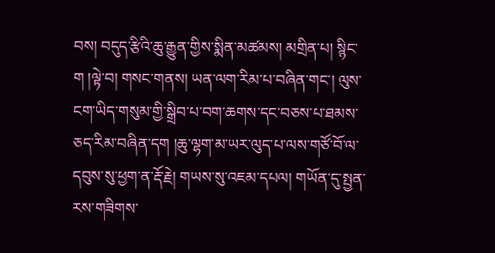བས། བདུད་རྩིའི་ཆུ་རྒྱུན་གྱིས་སྨིན་མཚམས། མགྲིན་པ། སྙིང་ག །ལྟེ་བ། གསང་གནས། ཡན་ལག་རིམ་པ་བཞིན་གང་། ལུས་ངག་ཡིད་གསུམ་གྱི་སྒྲིབ་པ་བག་ཆགས་དང་བཅས་པ་ཐམས་ཅད་རིམ་བཞིན་དག །ཆུ་ལྷག་མ་ཡར་ལུད་པ་ལས་གཙོ་བོ་ལ་དབུས་སུ་ཕྱག་ན་རྡོ་རྗེ། གཡས་སུ་འཇམ་དཔལ། གཡོན་དུ་སྤྱན་རས་གཟིགས་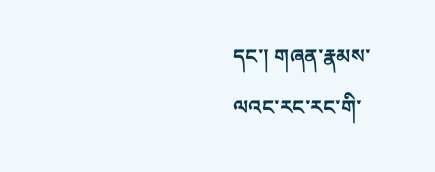དང་། གཞན་རྣམས་ལའང་རང་རང་གི་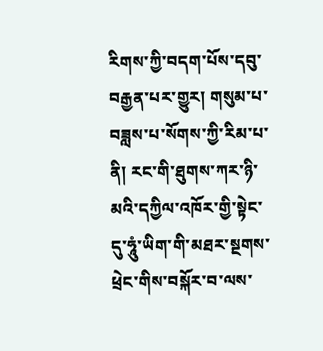རིགས་ཀྱི་བདག་པོས་དབུ་བརྒྱན་པར་གྱུར། གསུམ་པ་བཟླས་པ་སོགས་ཀྱི་རིམ་པ་ནི། རང་གི་ཐུགས་ཀར་ཉི་མའི་དཀྱིལ་འཁོར་གྱི་སྟེང་དུ་ཧཱུཾ་ཡིག་གི་མཐར་སྔགས་ཕྲེང་གིས་བསྐོར་བ་ལས་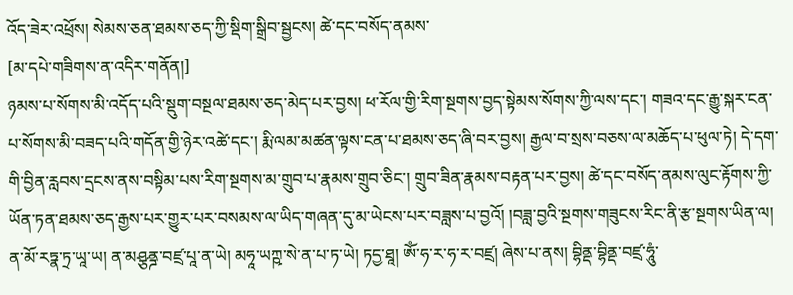འོད་ཟེར་འཕྲོས། སེམས་ཅན་ཐམས་ཅད་ཀྱི་སྡིག་སྒྲིབ་སྦྱངས། ཚེ་དང་བསོད་ནམས་
[མ་དཔེ་གཟིགས་ན་འདིར་གནོན།]
ཉམས་པ་སོགས་མི་འདོད་པའི་སྡུག་བསྔལ་ཐམས་ཅད་མེད་པར་བྱས། ཕ་རོལ་གྱི་རིག་སྔགས་བྱད་སྟེམས་སོགས་ཀྱི་ལས་དང་། གཟའ་དང་རྒྱུ་སྐར་ངན་པ་སོགས་མི་བཟད་པའི་གདོན་གྱི་ཉེར་འཚེ་དང་། རྨི་ལམ་མཚན་ལྟས་ངན་པ་ཐམས་ཅད་ཞི་བར་བྱས། རྒྱལ་བ་སྲས་བཅས་ལ་མཆོད་པ་ཕུལ་ཏེ། དེ་དག་གི་བྱིན་རླབས་དྲངས་ནས་བསྟིམ་པས་རིག་སྔགས་མ་གྲུབ་པ་རྣམས་གྲུབ་ཅིང་། གྲུབ་ཟིན་རྣམས་བརྟན་པར་བྱས། ཚེ་དང་བསོད་ནམས་ལུང་རྟོགས་ཀྱི་ཡོན་ཏན་ཐམས་ཅད་རྒྱས་པར་གྱུར་པར་བསམས་ལ་ཡིད་གཞན་དུ་མ་ཡེངས་པར་བཟླས་པ་བྱའོ། །བཟླ་བྱའི་སྔགས་གཟུངས་རིང་ནི་རྩ་སྔགས་ཡིན་ལ། ན་མོ་རཏྣ་ཏྲ་ཡཱ་ཡ། ན་མཤྩནྜ་བཛྲ་པཱ་ན་ཡེ། མཧཱ་ཡཀྵ་སེ་ན་པ་ཏ་ཡེ། ཏདྱ་ཐཱ། ཨོཾ་ཧ་ར་ཧ་ར་བཛྲ། ཞེས་པ་ནས། བྷིནྡ་བྷིནྡ་བཛྲ་ཧཱུཾ་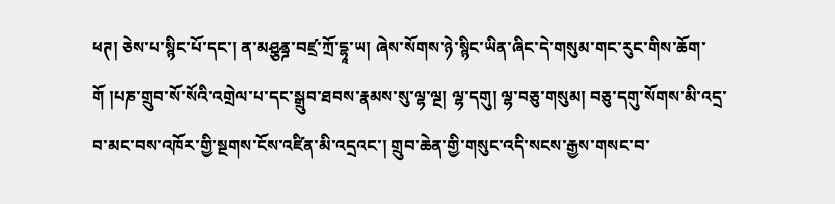ཕཊ། ཅེས་པ་སྙིང་པོ་དང་། ན་མཤྩནྜ་བཛྲ་ཀྲོ་དྷཱ་ཡ། ཞེས་སོགས་ཉེ་སྙིང་ཡིན་ཞིང་དེ་གསུམ་གང་རུང་གིས་ཆོག་གོ །པཎ་གྲུབ་སོ་སོའི་འགྲེལ་པ་དང་སྒྲུབ་ཐབས་རྣམས་སུ་ལྷ་ལྔ། ལྷ་དགུ། ལྷ་བཅུ་གསུམ། བཅུ་དགུ་སོགས་མི་འདྲ་བ་མང་བས་འཁོར་གྱི་སྔགས་ངོས་འཛིན་མི་འདྲའང་། གྲུབ་ཆེན་གྱི་གསུང་འདི་སངས་རྒྱས་གསང་བ་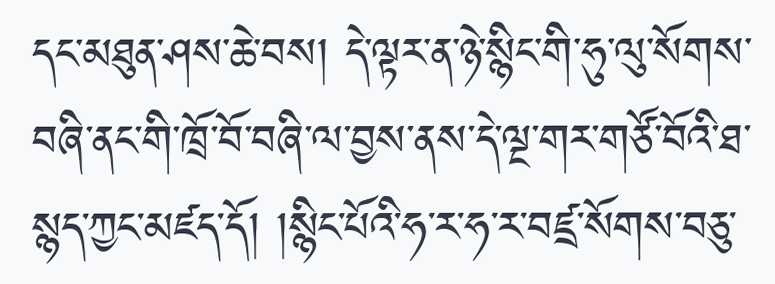དང་མཐུན་ཤས་ཆེ་བས། དེ་ལྟར་ན་ཉེ་སྙིང་གི་ཧུ་ལུ་སོགས་བཞི་ནང་གི་ཁྲོ་བོ་བཞི་ལ་བྱས་ནས་དེ་ལྔ་གར་གཙོ་བོའི་ཐ་སྙད་ཀྱང་མཛད་དོ། །སྙིང་པོའི་ཧ་ར་ཧ་ར་བཛྲ་སོགས་བཅུ་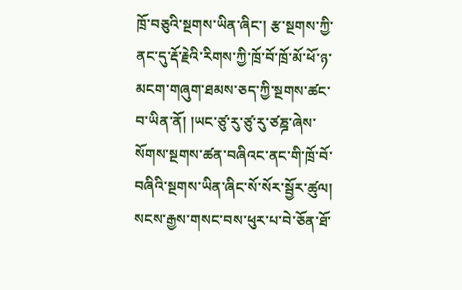ཁྲོ་བཅུའི་སྔགས་ཡིན་ཞིང་། རྩ་སྔགས་ཀྱི་ནང་དུ་རྡོ་རྗེའི་རིགས་ཀྱི་ཁྲོ་བོ་ཁྲོ་མོ་ཕོ་ཉ་མངག་གཞུག་ཐམས་ཅད་ཀྱི་སྔགས་ཚང་བ་ཡིན་ནོ། །ཡང་ཙུ་རུ་ཙུ་རུ་ཙཎྜ་ཞེས་སོགས་སྔགས་ཚན་བཞིའང་ནང་གི་ཁྲོ་བོ་བཞིའི་སྔགས་ཡིན་ཞིང་སོ་སོར་སྦྱོར་ཚུལ། སངས་རྒྱས་གསང་བས་ཕུར་པ་བེ་ཅོན་ཐོ་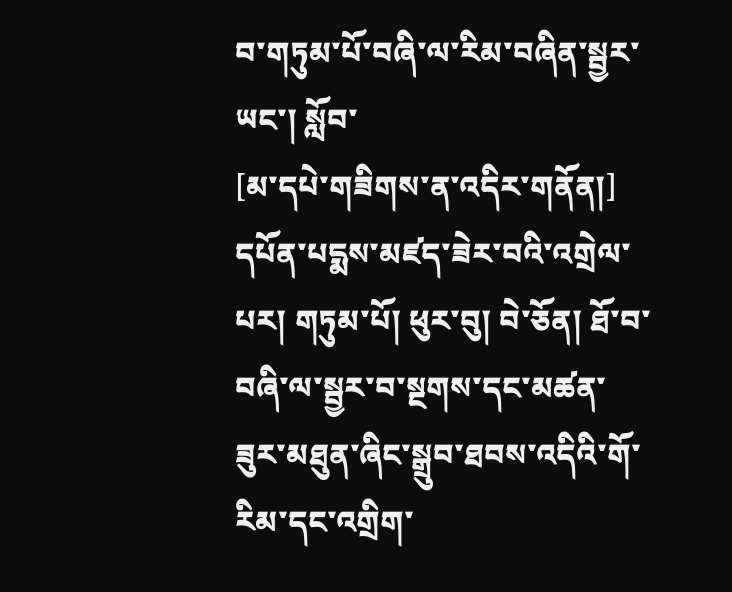བ་གཏུམ་པོ་བཞི་ལ་རིམ་བཞིན་སྦྱར་ཡང་། སློབ་
[མ་དཔེ་གཟིགས་ན་འདིར་གནོན།]
དཔོན་པདྨས་མཛད་ཟེར་བའི་འགྲེལ་པར། གཏུམ་པོ། ཕུར་བུ། བེ་ཅོན། ཐོ་བ་བཞི་ལ་སྦྱར་བ་སྔགས་དང་མཚན་ཟུར་མཐུན་ཞིང་སྒྲུབ་ཐབས་འདིའི་གོ་རིམ་དང་འགྲིག་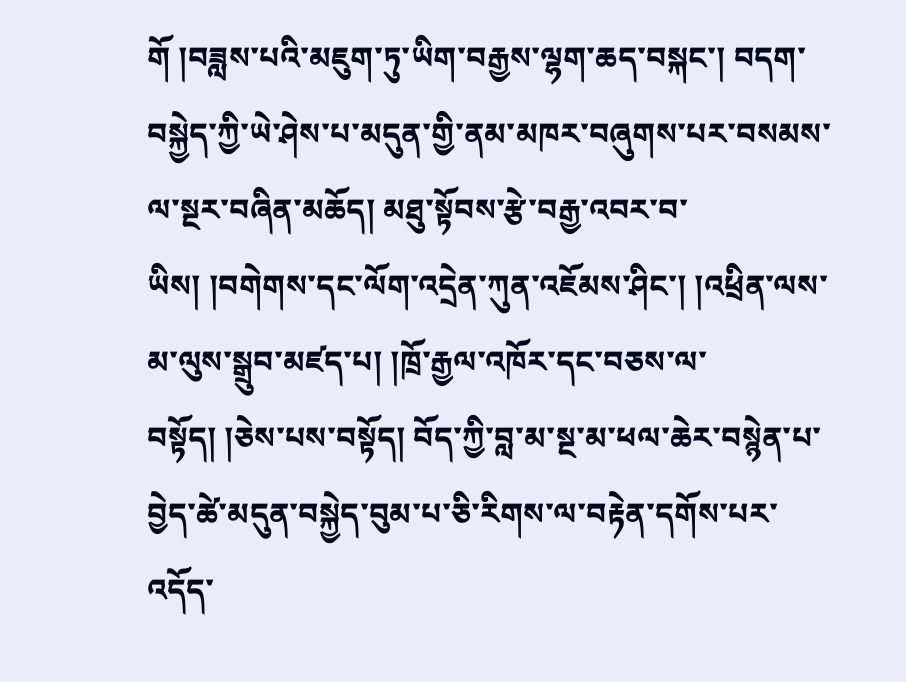གོ །བཟླས་པའི་མཇུག་ཏུ་ཡིག་བརྒྱས་ལྷག་ཆད་བསྐང་། བདག་བསྐྱེད་ཀྱི་ཡེ་ཤེས་པ་མདུན་གྱི་ནམ་མཁར་བཞུགས་པར་བསམས་ལ་སྔར་བཞིན་མཆོད། མཐུ་སྟོབས་རྩེ་བརྒྱ་འབར་བ་ཡིས། །བགེགས་དང་ལོག་འདྲེན་ཀུན་འཇོམས་ཤིང་། །འཕྲིན་ལས་མ་ལུས་སྒྲུབ་མཛད་པ། །ཁྲོ་རྒྱལ་འཁོར་དང་བཅས་ལ་བསྟོད། །ཅེས་པས་བསྟོད། བོད་ཀྱི་བླ་མ་སྔ་མ་ཕལ་ཆེར་བསྙེན་པ་བྱེད་ཚེ་མདུན་བསྐྱེད་བུམ་པ་ཅི་རིགས་ལ་བརྟེན་དགོས་པར་འདོད་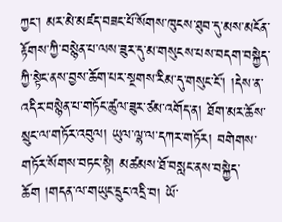ཀྱང་། མར་མེ་མཛད་བཟང་པོ་སོགས་ཁུངས་ཐུབ་དུ་མས་མངོན་རྟོགས་ཀྱི་བསྙེན་པ་ལས་ཟུར་དུ་མ་གསུངས་པས་བདག་བསྐྱེད་ཀྱི་སྟེང་ནས་བྱས་ཆོག་པར་སྔགས་རིམ་དུ་གསུང་ངོ་། །དེས་ན་འདིར་བསྙེན་པ་གཏོང་ཚུལ་ཟུར་ཙམ་འགོད་ན། ཐོག་མར་ཆོས་སྲུང་ལ་གཏོར་འབུལ། ཡུལ་ལྷ་ལ་དཀར་གཏོར། བགེགས་གཏོར་སོགས་བཏང་སྟེ། མཚམས་ཐོ་བསླང་ནས་བསྐྱེད་ཆོག །གདན་ལ་གཡུང་དྲུང་འདྲི་བ། ཡོ་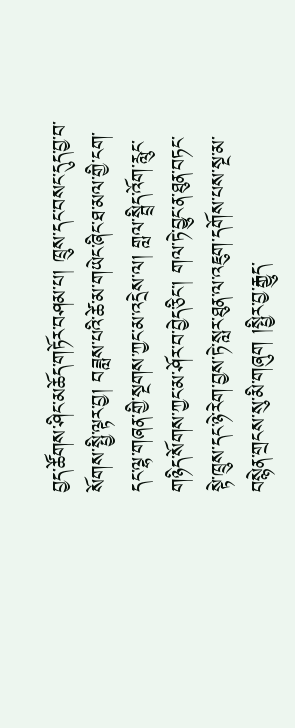བྱད་ཚོགས་ཤིང་མཆོད་གཏོར་བཤམ་པ། ཁྲུས་དང་བསང་དུད་བྱ་བ་སོགས་སྤྱི་ལྟར་བྱ། བཟླས་པའི་ཚེ་མ་གཡེང་ཞིང་ཐ་མལ་གྱི་ངག་དང་ལྷ་གཞན་གྱི་སྔགས་ཀྱང་མ་འདྲེས་ལ། གླལ་སྦྲིད་འོག་རླུང་གཉིད་སོགས་ཀྱང་མ་ཤོར་བ་བྱེད་ཅིང་། གལ་ཏེ་བྱུང་ན་ཐུན་བཏང་སྟེ་ཁྲུས་དང་ཉེ་རེག་བྱས་ཏེ་སླར་ཐུན་ལ་འཇུག་དགོས་པས་སྔ་མ་བསྙེན་གྲངས་སུ་མི་གཞུག །སྤྱིར་བྱ་རྒྱུད་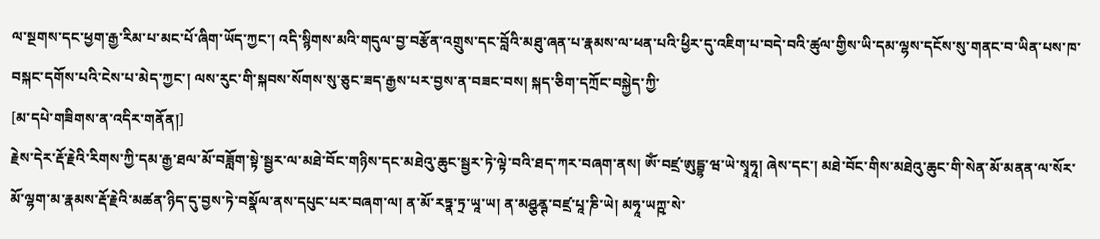ལ་སྔགས་དང་ཕྱག་རྒྱ་རིམ་པ་མང་པོ་ཞིག་ཡོད་ཀྱང་། འདི་སྙིགས་མའི་གདུལ་བྱ་བརྩོན་འགྲུས་དང་བློའི་མཐུ་ཞན་པ་རྣམས་ལ་ཕན་པའི་ཕྱིར་དུ་འཇིག་པ་བདེ་བའི་ཚུལ་གྱིས་ཡི་དམ་ལྷས་དངོས་སུ་གནང་བ་ཡིན་པས་ཁ་བསྐང་དགོས་པའི་ངེས་པ་མེད་ཀྱང་། ལས་རུང་གི་སྐབས་སོགས་སུ་ཅུང་ཟད་རྒྱས་པར་བྱས་ན་བཟང་བས། སྐད་ཅིག་དཀྲོང་བསྐྱེད་ཀྱི་
[མ་དཔེ་གཟིགས་ན་འདིར་གནོན།]
རྗེས་དེར་རྡོ་རྗེའི་རིགས་ཀྱི་དམ་རྒྱ་ཐལ་མོ་བཟློག་སྟེ་སྦྱར་ལ་མཐེ་བོང་གཉིས་དང་མཐེའུ་ཆུང་སྦྱར་ཏེ་ལྟེ་བའི་ཐད་ཀར་བཞག་ནས། ཨོཾ་བཛྲ་ཨུདྦྷ་ཝ་ཡེ་སྭཱཧཱ། ཞེས་དང་། མཐེ་བོང་གིས་མཐེའུ་ཆུང་གི་སེན་མོ་མནན་ལ་སོར་མོ་ལྷག་མ་རྣམས་རྡོ་རྗེའི་མཚན་ཉིད་དུ་བྱས་ཏེ་བསྣོལ་ནས་དཔུང་པར་བཞག་ལ། ན་མོ་རཏྣ་ཏྲ་ཡཱ་ཡ། ན་མཤྩནྚ་བཛྲ་པཱ་ཎི་ཡེ། མཧཱ་ཡཀྵ་སེ་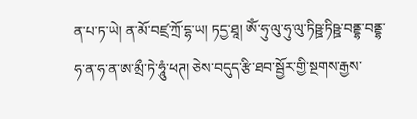ན་པ་ཏ་ཡེ། ན་མོ་བཛྲ་ཀྲོ་དྷ་ཡ། ཏདྱ་ཐཱ། ཨོཾ་ཧུ་ལུ་ཧུ་ལུ་ཏིཥྛ་ཏིཥྛ་བནྡྷ་བནྡྷ་ཧ་ན་ཧ་ན་ཨ་མྲྀ་ཏེ་ཧཱུཾ་ཕཊ། ཅེས་བདུད་རྩི་ཐབ་སྦྱོར་གྱི་སྔགས་རྒྱས་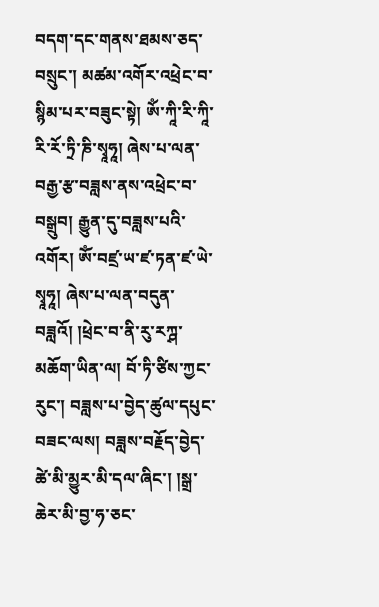བདག་དང་གནས་ཐམས་ཅད་བསྲུང་། མཚམ་འགོར་འཕྲེང་བ་སྙིམ་པར་བཟུང་སྟེ། ཨོཾ་ཀཱི་རི་ཀཱི་རི་རོ་ཏྲི་ཎི་སྭཱཧཱ། ཞེས་པ་ལན་བརྒྱ་རྩ་བཟླས་ནས་འཕྲེང་བ་བསྒྲུབ། རྒྱུན་དུ་བཟླས་པའི་འགོར། ཨོཾ་བཛྲ་ཡ་ཛ་ཏན་ཛ་ཡེ་སྭཱཧཱ། ཞེས་པ་ལན་བདུན་བཟླའོ། །ཕྲེང་བ་ནི་རུ་རཀྴ་མཆོག་ཡིན་ལ། བོ་ཏི་ཙིས་ཀྱང་རུང་། བཟླས་པ་བྱེད་ཚུལ་དཔུང་བཟང་ལས། བཟླས་བརྗོད་བྱེད་ཚེ་མི་མྱུར་མི་དལ་ཞིང་། །སྒྲ་ཆེར་མི་བྱ་ཧ་ཅང་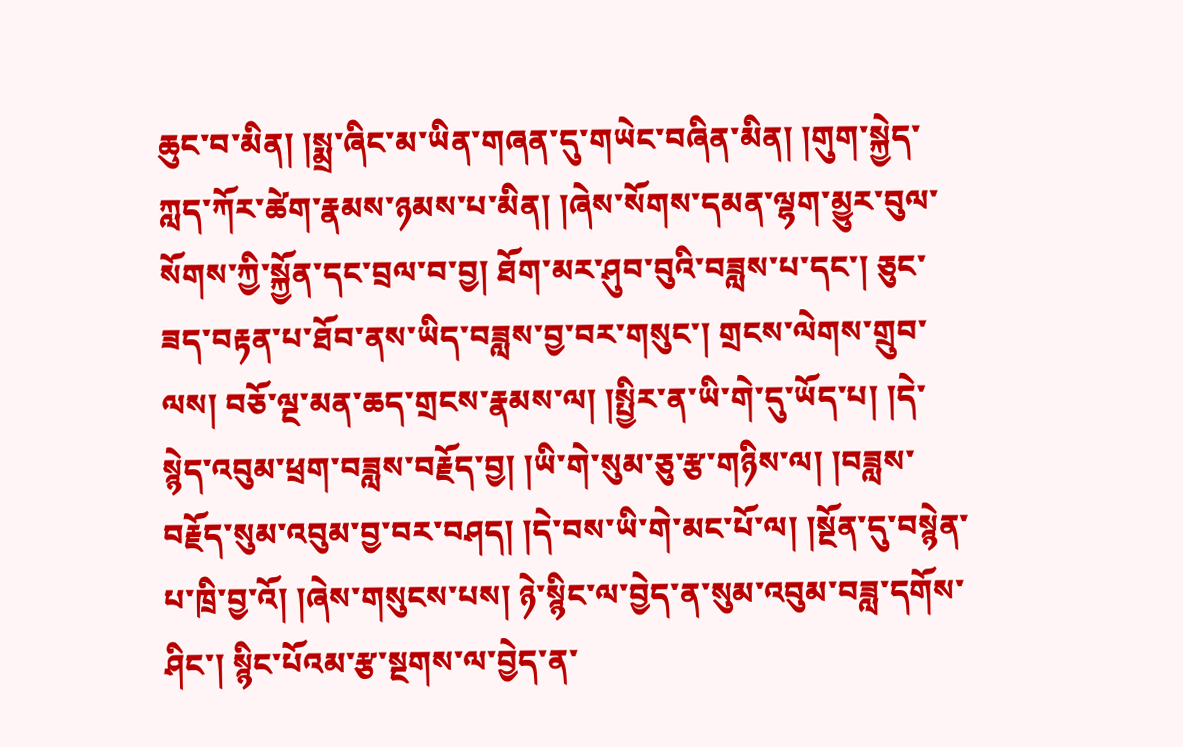ཆུང་བ་མིན། །སྨྲ་ཞིང་མ་ཡིན་གཞན་དུ་གཡེང་བཞིན་མིན། །གུག་སྐྱེད་ཀླད་ཀོར་ཚེག་རྣམས་ཉམས་པ་མིན། །ཞེས་སོགས་དམན་ལྷག་མྱུར་བུལ་སོགས་ཀྱི་སྐྱོན་དང་བྲལ་བ་བྱ། ཐོག་མར་ཤུབ་བུའི་བཟླས་པ་དང་། ཅུང་ཟད་བརྟན་པ་ཐོབ་ནས་ཡིད་བཟླས་བྱ་བར་གསུང་། གྲངས་ལེགས་གྲུབ་ལས། བཅོ་ལྔ་མན་ཆད་གྲངས་རྣམས་ལ། །སྤྱིར་ན་ཡི་གེ་དུ་ཡོད་པ། །དེ་སྙེད་འབུམ་ཕྲག་བཟླས་བརྗོད་བྱ། །ཡི་གེ་སུམ་ཅུ་རྩ་གཉིས་ལ། །བཟླས་བརྗོད་སུམ་འབུམ་བྱ་བར་བཤད། །དེ་བས་ཡི་གེ་མང་པོ་ལ། །སྔོན་དུ་བསྙེན་པ་ཁྲི་བྱ་འོ། །ཞེས་གསུངས་པས། ཉེ་སྙིང་ལ་བྱེད་ན་སུམ་འབུམ་བཟླ་དགོས་ཤིང་། སྙིང་པོའམ་རྩ་སྔགས་ལ་བྱེད་ན་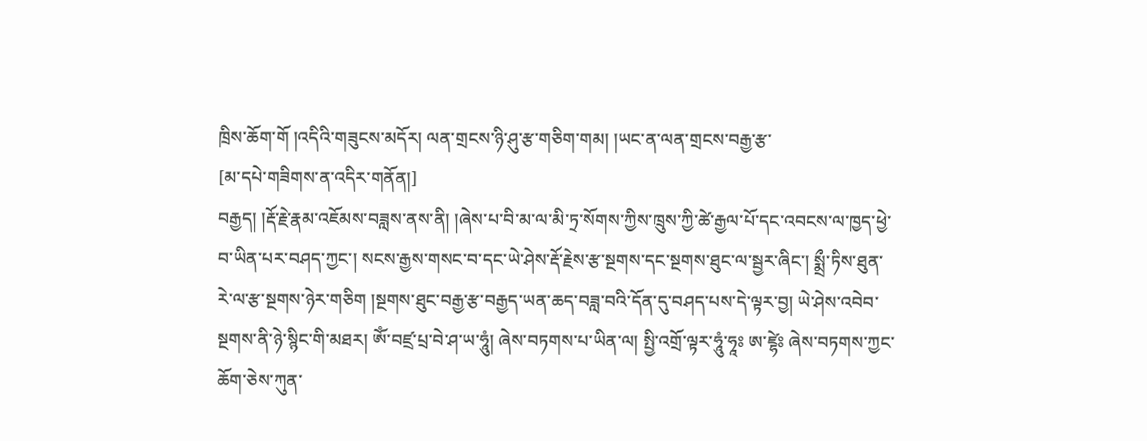ཁྲིས་ཆོག་གོ །འདིའི་གཟུངས་མདོར། ལན་གྲངས་ཉི་ཤུ་རྩ་གཅིག་གམ། །ཡང་ན་ལན་གྲངས་བརྒྱ་རྩ་
[མ་དཔེ་གཟིགས་ན་འདིར་གནོན།]
བརྒྱད། །རྡོ་རྗེ་རྣམ་འཇོམས་བཟླས་ནས་ནི། །ཞེས་པ་བི་མ་ལ་མི་ཏྲ་སོགས་ཀྱིས་ཁྲུས་ཀྱི་ཚེ་རྒྱལ་པོ་དང་འབངས་ལ་ཁྱད་ཕྱེ་བ་ཡིན་པར་བཤད་ཀྱང་། སངས་རྒྱས་གསང་བ་དང་ཡེ་ཤེས་རྡོ་རྗེས་རྩ་སྔགས་དང་སྔགས་ཐུང་ལ་སྦྱར་ཞིང་། སྨྲྀ་ཏིས་ཐུན་རེ་ལ་རྩ་སྔགས་ཉེར་གཅིག །སྔགས་ཐུང་བརྒྱ་རྩ་བརྒྱད་ཡན་ཆད་བཟླ་བའི་དོན་དུ་བཤད་པས་དེ་ལྟར་བྱ། ཡེ་ཤེས་འབེབ་སྔགས་ནི་ཉེ་སྙིང་གི་མཐར། ཨོཾ་བཛྲ་པྲ་བེ་ཤ་ཡ་ཧཱུཾ། ཞེས་བཏགས་པ་ཡིན་ལ། སྤྱི་འགྲོ་ལྟར་ཧཱུཾ་ཧཱཿ ཨ་ཛྷེཿ ཞེས་བཏགས་ཀྱང་ཆོག་ཅེས་ཀུན་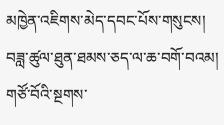མཁྱེན་འཇིགས་མེད་དབང་པོས་གསུངས། བཟླ་ཚུལ་ཐུན་ཐམས་ཅད་ལ་ཆ་བགོ་བའམ། གཙོ་བོའི་སྔགས་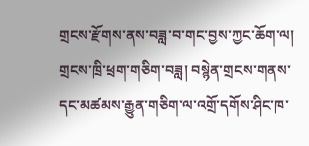གྲངས་རྫོགས་ནས་བཟླ་བ་གང་བྱས་ཀྱང་ཆོག་ལ། གྲངས་ཁྲི་ཕྲག་གཅིག་བཟླ། བསྙེན་གྲངས་གནས་དང་མཚམས་རྒྱུན་གཅིག་ལ་འགྲོ་དགོས་ཤིང་ཁ་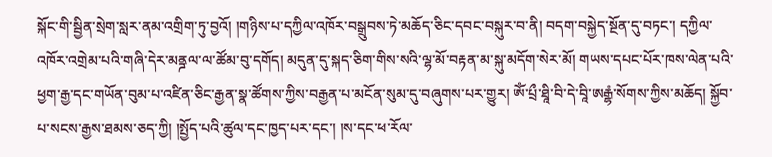སྐོང་གི་སྦྱིན་སྲེག་སླར་ནམ་འགྲིག་ཏུ་བྱའོ། །གཉིས་པ་དཀྱིལ་འཁོར་བསྒྲུབས་ཏེ་མཆོད་ཅིང་དབང་བསྐུར་བ་ནི། བདག་བསྐྱེད་སྔོན་དུ་བཏང་། དཀྱིལ་འཁོར་འགྲེམ་པའི་གཞི་དེར་མནྜལ་ལ་ཚོམ་བུ་དགོད། མདུན་དུ་སྐད་ཅིག་གིས་སའི་ལྷ་མོ་བརྟན་མ་སྐུ་མདོག་སེར་མོ། གཡས་དཔང་པོར་ཁས་ལེན་པའི་ཕྱག་རྒྱ་དང་གཡོན་བུམ་པ་འཛིན་ཅིང་རྒྱན་སྣ་ཚོགས་ཀྱིས་བརྒྱན་པ་མངོན་སུམ་དུ་བཞུགས་པར་གྱུར། ཨོཾ་པྲྀ་ཐཱི་བི་དེ་བཱི་ཨརྒྷཾ་སོགས་ཀྱིས་མཆོད། སྐྱོབ་པ་སངས་རྒྱས་ཐམས་ཅད་ཀྱི། །སྤྱོད་པའི་ཚུལ་དང་ཁྱད་པར་དང་། །ས་དང་ཕ་རོལ་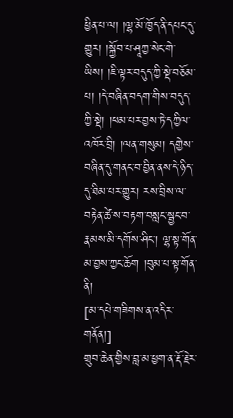ཕྱིན་པ་ལ། །ལྷ་མོ་ཁྱོད་ནི་དཔང་དུ་གྱུར། །སྐྱོབ་པ་ཤཱཀྱ་སེང་གེ་ཡིས། །ཇི་ལྟར་བདུད་ཀྱི་སྡེ་བཅོམ་པ། །དེ་བཞིན་བདག་གིས་བདུད་ཀྱི་སྡེ། །ཕམ་པར་བྱས་ཏེ་དཀྱིལ་འཁོར་བྲི། །ལན་གསུམ། དགྱེས་བཞིན་དུ་གནང་བ་བྱིན་ནས་དེ་ཉིད་དུ་ཐིམ་པར་གྱུར། རས་བྲིས་ལ་བརྟེན་ཚེ་ས་བརྟག་བསླང་སྦྱང་བ་རྣམས་མི་དགོས་ཤིང་། ལྷ་སྟ་གོན་མ་བྱས་ཀྱང་ཆོག །བུམ་པ་སྟ་གོན་ནི།
[མ་དཔེ་གཟིགས་ན་འདིར་གནོན།]
གྲུབ་ཆེན་གྱིས་བླ་མ་ཕྱག་ན་རྡོ་རྗེར་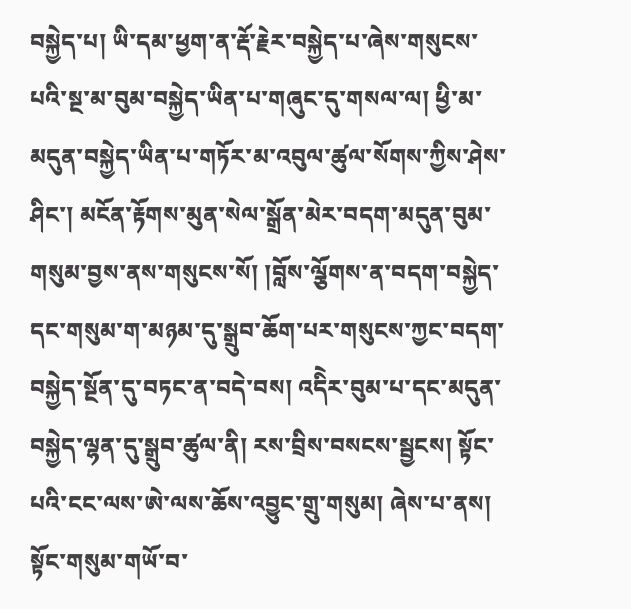བསྐྱེད་པ། ཡི་དམ་ཕྱག་ན་རྡོ་རྗེར་བསྐྱེད་པ་ཞེས་གསུངས་པའི་སྔ་མ་བུམ་བསྐྱེད་ཡིན་པ་གཞུང་དུ་གསལ་ལ། ཕྱི་མ་མདུན་བསྐྱེད་ཡིན་པ་གཏོར་མ་འབུལ་ཚུལ་སོགས་ཀྱིས་ཤེས་ཤིང་། མངོན་རྟོགས་མུན་སེལ་སྒྲོན་མེར་བདག་མདུན་བུམ་གསུམ་བྱས་ནས་གསུངས་སོ། །བློས་ལྕོགས་ན་བདག་བསྐྱེད་དང་གསུམ་ག་མཉམ་དུ་སྒྲུབ་ཆོག་པར་གསུངས་ཀྱང་བདག་བསྐྱེད་སྔོན་དུ་བཏང་ན་བདེ་བས། འདིེར་བུམ་པ་དང་མདུན་བསྐྱེད་ལྷན་དུ་སྒྲུབ་ཚུལ་ནི། རས་བྲིས་བསངས་སྦྱངས། སྟོང་པའི་ངང་ལས་ཨེ་ལས་ཆོས་འབྱུང་གྲུ་གསུམ། ཞེས་པ་ནས། སྟོང་གསུམ་གཡོ་བ་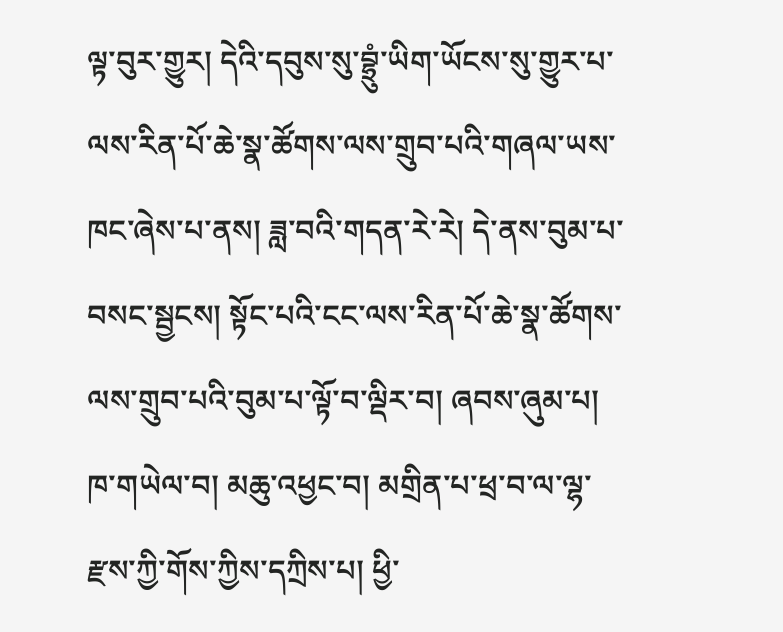ལྟ་བུར་གྱུར། དེའི་དབུས་སུ་བྷྲུཾ་ཡིག་ཡོངས་སུ་གྱུར་པ་ལས་རིན་པོ་ཆེ་སྣ་ཚོགས་ལས་གྲུབ་པའི་གཞལ་ཡས་ཁང་ཞེས་པ་ནས། ཟླ་བའི་གདན་རེ་རེ། དེ་ནས་བུམ་པ་བསང་སྦྱངས། སྟོང་པའི་ངང་ལས་རིན་པོ་ཆེ་སྣ་ཚོགས་ལས་གྲུབ་པའི་བུམ་པ་ལྟོ་བ་ལྡིར་བ། ཞབས་ཞུམ་པ། ཁ་གཡེལ་བ། མཆུ་འཕྱང་བ། མགྲིན་པ་ཕྲ་བ་ལ་ལྷ་རྫས་ཀྱི་གོས་ཀྱིས་དཀྲིས་པ། ཕྱི་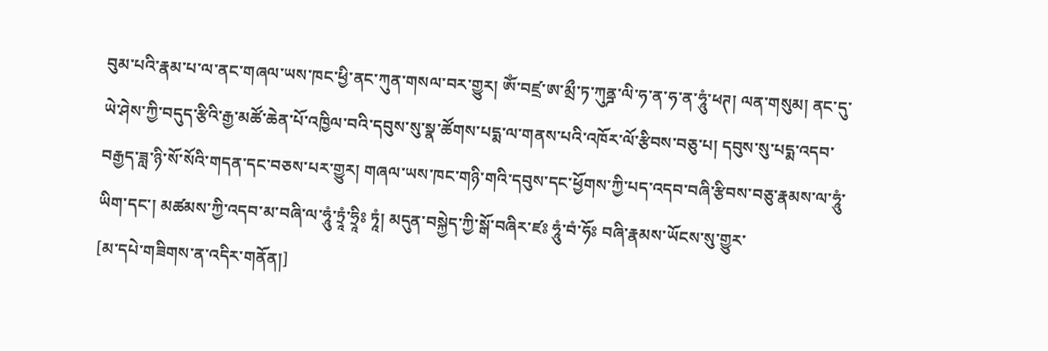བུམ་པའི་རྣམ་པ་ལ་ནང་གཞལ་ཡས་ཁང་ཕྱི་ནང་ཀུན་གསལ་བར་གྱུར། ཨོཾ་བཛྲ་ཨ་མྲྀ་ཏ་ཀུནྜ་ལི་ཧ་ན་ཧ་ན་ཧཱུཾ་ཕཊ། ལན་གསུམ། ནང་དུ་ཡེ་ཤེས་ཀྱི་བདུད་རྩིའི་རྒྱ་མཚོ་ཆེན་པོ་འཁྱིལ་བའི་དབུས་སུ་སྣ་ཚོགས་པདྨ་ལ་གནས་པའི་འཁོར་ལོ་རྩིབས་བཅུ་པ། དབུས་སུ་པདྨ་འདབ་བརྒྱད་ཟླ་ཉི་སོ་སོའི་གདན་དང་བཅས་པར་གྱུར། གཞལ་ཡས་ཁང་གཉི་གའི་དབུས་དང་ཕྱོགས་ཀྱི་པད་འདབ་བཞི་རྩིབས་བཅུ་རྣམས་ལ་ཧཱུཾ་ཡིག་དང་། མཚམས་ཀྱི་འདབ་མ་བཞི་ལ་ཧཱུཾ་ཏྲཱཾ་ཧྲཱིཿ ཏཱཾ། མདུན་བསྐྱེད་ཀྱི་སྒོ་བཞིར་ཛཿ ཧཱུཾ་བཾ་ཧོཿ བཞི་རྣམས་ཡོངས་སུ་གྱུར་
[མ་དཔེ་གཟིགས་ན་འདིར་གནོན།]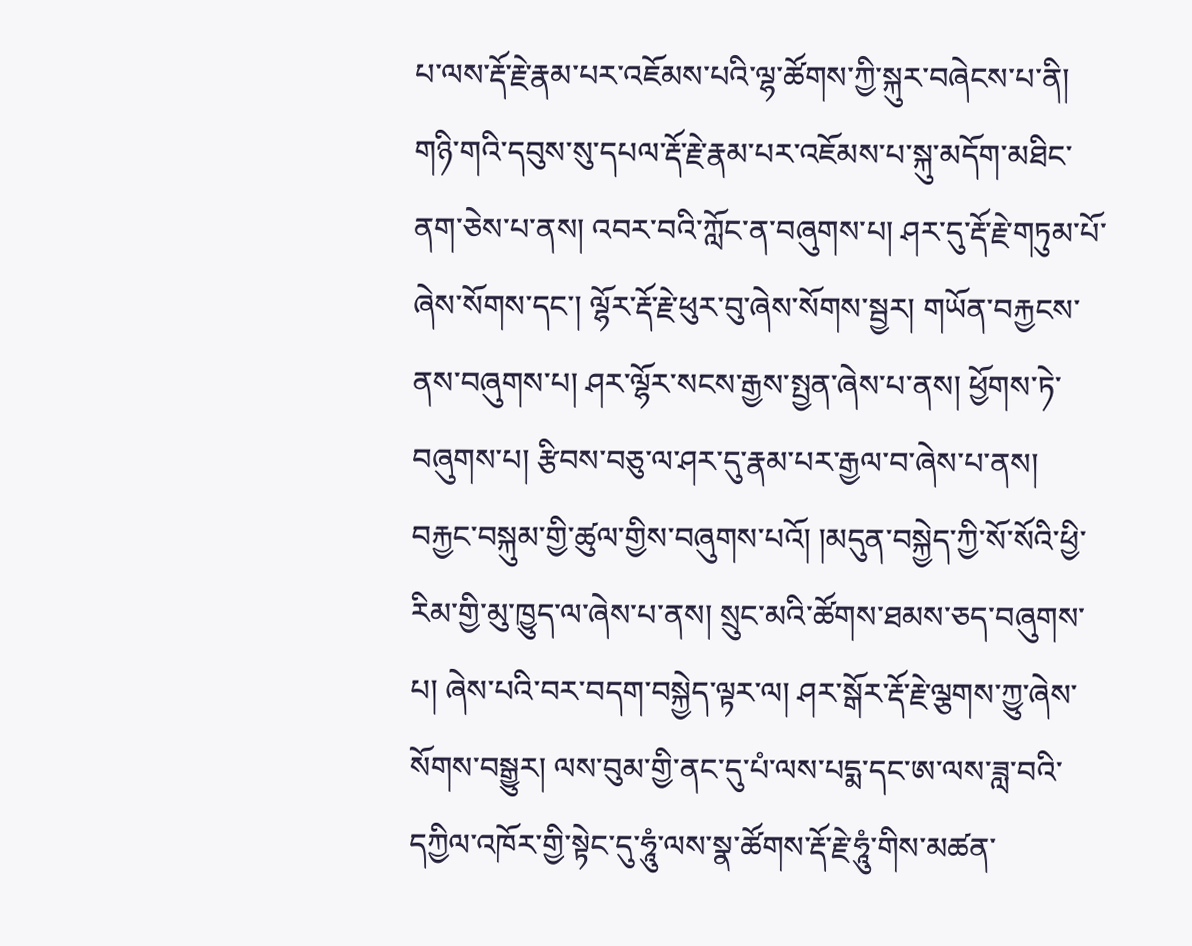པ་ལས་རྡོ་རྗེ་རྣམ་པར་འཇོམས་པའི་ལྷ་ཚོགས་ཀྱི་སྐུར་བཞེངས་པ་ནི། གཉི་གའི་དབུས་སུ་དཔལ་རྡོ་རྗེ་རྣམ་པར་འཇོམས་པ་སྐུ་མདོག་མཐིང་ནག་ཅེས་པ་ནས། འབར་བའི་ཀློང་ན་བཞུགས་པ། ཤར་དུ་རྡོ་རྗེ་གཏུམ་པོ་ཞེས་སོགས་དང་། ལྷོར་རྡོ་རྗེ་ཕུར་བུ་ཞེས་སོགས་སྦྱར། གཡོན་བརྐྱངས་ནས་བཞུགས་པ། ཤར་ལྷོར་སངས་རྒྱས་སྤྱན་ཞེས་པ་ནས། ཕྱོགས་ཏེ་བཞུགས་པ། རྩིབས་བཅུ་ལ་ཤར་དུ་རྣམ་པར་རྒྱལ་བ་ཞེས་པ་ནས། བརྐྱང་བསྐུམ་གྱི་ཚུལ་གྱིས་བཞུགས་པའོ། །མདུན་བསྐྱེད་ཀྱི་སོ་སོའི་ཕྱི་རིམ་གྱི་མུ་ཁྱུད་ལ་ཞེས་པ་ནས། སྲུང་མའི་ཚོགས་ཐམས་ཅད་བཞུགས་པ། ཞེས་པའི་བར་བདག་བསྐྱེད་ལྟར་ལ། ཤར་སྒོར་རྡོ་རྗེ་ལྕགས་ཀྱུ་ཞེས་སོགས་བསྒྱུར། ལས་བུམ་གྱི་ནང་དུ་པཾ་ལས་པདྨ་དང་ཨ་ལས་ཟླ་བའི་དཀྱིལ་འཁོར་གྱི་སྟེང་དུ་ཧཱུཾ་ལས་སྣ་ཚོགས་རྡོ་རྗེ་ཧཱུཾ་གིས་མཚན་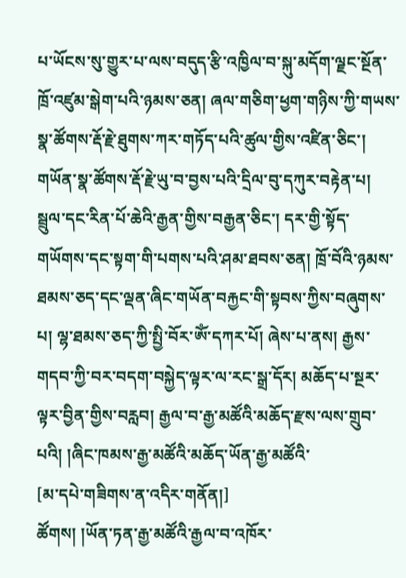པ་ཡོངས་སུ་གྱུར་པ་ལས་བདུད་རྩི་འཁྱིལ་བ་སྐུ་མདོག་ལྗང་སྔོན་ཁྲོ་འཛུམ་སྒེག་པའི་ཉམས་ཅན། ཞལ་གཅིག་ཕྱག་གཉིས་ཀྱི་གཡས་སྣ་ཚོགས་རྡོ་རྗེ་ཐུགས་ཀར་གཏོད་པའི་ཚུལ་གྱིས་འཛིན་ཅིང་། གཡོན་སྣ་ཚོགས་རྡོ་རྗེ་ཡུ་བ་བྱས་པའི་དྲིལ་བུ་དཀུར་བརྟེན་པ། སྦྲུལ་དང་རིན་པོ་ཆེའི་རྒྱན་གྱིས་བརྒྱན་ཅིང་། དར་གྱི་སྟོད་གཡོགས་དང་སྟག་གི་པགས་པའི་ཤམ་ཐབས་ཅན། ཁྲོ་བོའི་ཉམས་ཐམས་ཅད་དང་ལྡན་ཞིང་གཡོན་བརྐྱང་གི་སྟབས་ཀྱིས་བཞུགས་པ། ལྷ་ཐམས་ཅད་ཀྱི་སྤྱི་བོར་ཨོཾ་དཀར་པོ། ཞེས་པ་ནས། རྒྱས་གདབ་ཀྱི་བར་བདག་བསྐྱེད་ལྟར་ལ་རང་སྒྲ་དོར། མཆོད་པ་སྔར་ལྟར་བྱིན་གྱིས་བརླབ། རྒྱལ་བ་རྒྱ་མཚོའི་མཆོད་རྫས་ལས་གྲུབ་པའི། །ཞིང་ཁམས་རྒྱ་མཚོའི་མཆོད་ཡོན་རྒྱ་མཚོའི་
[མ་དཔེ་གཟིགས་ན་འདིར་གནོན།]
ཚོགས། །ཡོན་ཏན་རྒྱ་མཚོའི་རྒྱལ་བ་འཁོར་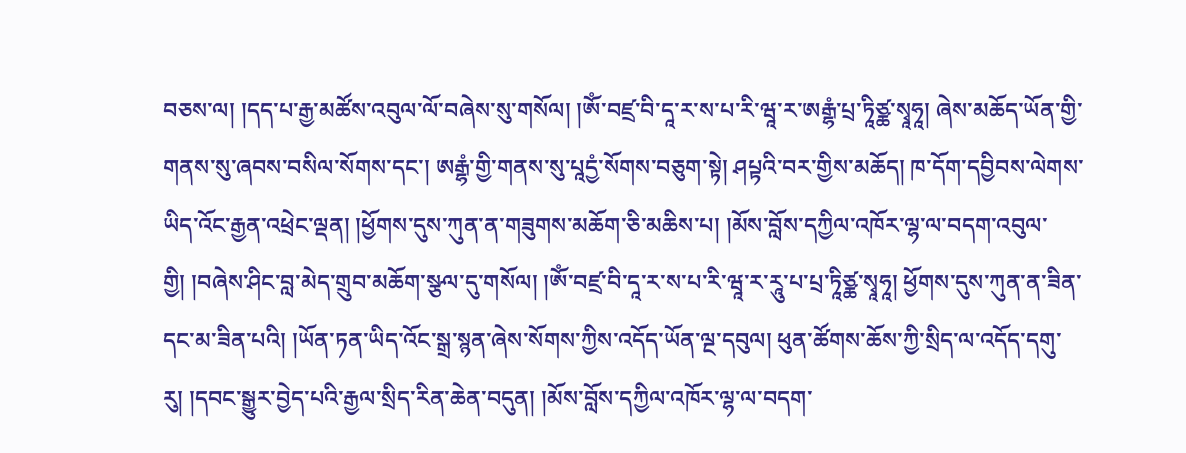བཅས་ལ། །དད་པ་རྒྱ་མཚོས་འབུལ་ལོ་བཞེས་སུ་གསོལ། །ཨོཾ་བཛྲ་བི་དཱ་ར་ས་པ་རི་ཝཱ་ར་ཨརྒྷཾ་པྲ་ཏཱིཙྪ་སྭཱཧཱ། ཞེས་མཆོད་ཡོན་གྱི་གནས་སུ་ཞབས་བསིལ་སོགས་དང་། ཨརྒྷཾ་གྱི་གནས་སུ་པཱདྱཾ་སོགས་བཅུག་སྟེ། ཤཔྟའི་བར་གྱིས་མཆོད། ཁ་དོག་དབྱིབས་ལེགས་ཡིད་འོང་རྒྱན་འཕྲེང་ལྡན། །ཕྱོགས་དུས་ཀུན་ན་གཟུགས་མཆོག་ཅི་མཆིས་པ། །མོས་བློས་དཀྱིལ་འཁོར་ལྷ་ལ་བདག་འབུལ་གྱི། །བཞེས་ཤིང་བླ་མེད་གྲུབ་མཆོག་སྩལ་དུ་གསོལ། །ཨོཾ་བཛྲ་བི་དཱ་ར་ས་པ་རི་ཝཱ་ར་རཱུ་པ་པྲ་ཏཱིཙྪ་སྭཱཧཱ། ཕྱོགས་དུས་ཀུན་ན་ཟིན་དང་མ་ཟིན་པའི། །ཡོན་ཏན་ཡིད་འོང་སྒྲ་སྙན་ཞེས་སོགས་ཀྱིས་འདོད་ཡོན་ལྔ་དབུལ། ཕུན་ཚོགས་ཆོས་ཀྱི་སྲིད་ལ་འདོད་དགུ་རུ། །དབང་སྒྱུར་བྱེད་པའི་རྒྱལ་སྲིད་རིན་ཆེན་བདུན། །མོས་བློས་དཀྱིལ་འཁོར་ལྷ་ལ་བདག་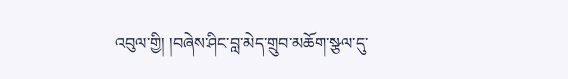འབུལ་གྱི། །བཞེས་ཤིང་བླ་མེད་གྲུབ་མཆོག་སྩལ་དུ་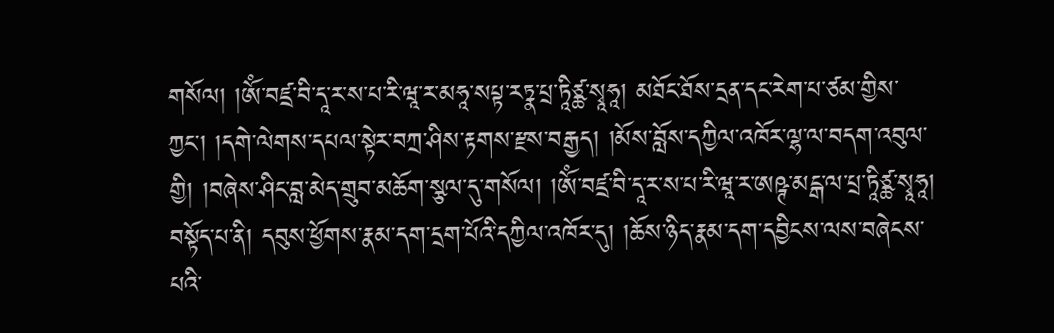གསོལ། །ཨོཾ་བཛྲ་བི་དཱ་ར་ས་པ་རི་ཝཱ་ར་མཧཱ་སཔྟ་རཏྣ་པྲ་ཏཱིཙྪ་སྭཱཧཱ། མཐོང་ཐོས་དྲན་དང་རེག་པ་ཙམ་གྱིས་ཀྱང་། །དགེ་ལེགས་དཔལ་སྟེར་བཀྲ་ཤིས་རྟགས་རྫས་བརྒྱད། །མོས་བློས་དཀྱིལ་འཁོར་ལྷ་ལ་བདག་འབུལ་གྱི། །བཞེས་ཤིང་བླ་མེད་གྲུབ་མཆོག་སྩལ་དུ་གསོལ། །ཨོཾ་བཛྲ་བི་དཱ་ར་ས་པ་རི་ཝཱ་ར་ཨཥྚ་མངྒ་ལ་པྲ་ཏཱིཙྪ་སྭཱཧཱ། བསྟོད་པ་ནི། དབུས་ཕྱོགས་རྣམ་དག་དྲག་པོའི་དཀྱིལ་འཁོར་དུ། །ཆོས་ཉིད་རྣམ་དག་དབྱིངས་ལས་བཞེངས་པའི་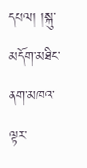དཔལ། །སྐུ་མདོག་མཐིང་ནག་མཁའ་ལྟར་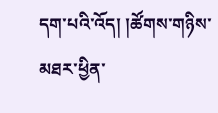དག་པའི་འོད། །ཚོགས་གཉིས་མཐར་ཕྱིན་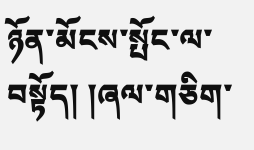ཉོན་མོངས་སྤོང་ལ་བསྟོད། །ཞལ་གཅིག་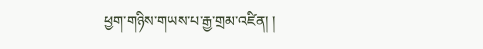ཕྱག་གཉིས་གཡས་པ་རྒྱ་གྲམ་འཛིན། །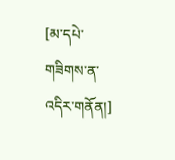[མ་དཔེ་གཟིགས་ན་འདིར་གནོན།]